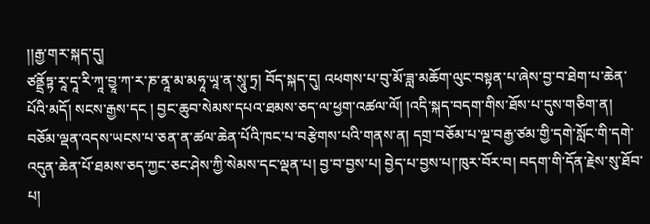།།རྒྱ་གར་སྐད་དུ།
ཙནྡྲོཏྟ་རཱ་དཱ་རི་ཀཱ་བྱཱ་ཀ་ར་ཎ་ནཱ་མ་མཧཱ་ཡཱ་ན་སཱུ་ཏྲ། བོད་སྐད་དུ། འཕགས་པ་བུ་མོ་ཟླ་མཆོག་ལུང་བསྟན་པ་ཞེས་བྱ་བ་ཐེག་པ་ཆེན་པོའི་མདོ། སངས་རྒྱས་དང ། བྱང་ཆུབ་སེམས་དཔའ་ཐམས་ཅད་ལ་ཕྱག་འཚལ་ལོ། །འདི་སྐད་བདག་གིས་ཐོས་པ་དུས་གཅིག་ན། བཅོམ་ལྡན་འདས་ཡངས་པ་ཅན་ན་ཚལ་ཆེན་པོའི་ཁང་པ་བརྩེགས་པའི་གནས་ན། དགྲ་བཅོམ་པ་ལྔ་བརྒྱ་ཙམ་གྱི་དགེ་སློང་གི་དགེ་འདུན་ཆེན་པོ་ཐམས་ཅད་ཀྱང་ཅང་ཤེས་ཀྱི་སེམས་དང་ལྡན་པ། བྱ་བ་བྱས་པ། བྱེད་པ་བྱས་པ།་ཁུར་བོར་བ། བདག་གི་དོན་རྗེས་སུ་ཐོབ་པ།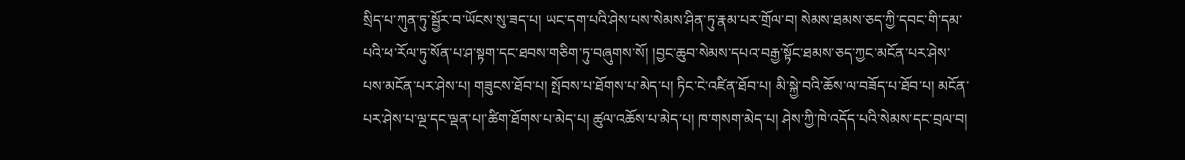སྲིད་པ་ཀུན་ཏུ་སྦྱོར་བ་ཡོངས་སུ་ཟད་པ། ཡང་དག་པའི་ཤེས་པས་སེམས་ཤིན་ཏུ་རྣམ་པར་གྲོལ་བ། སེམས་ཐམས་ཅད་ཀྱི་དབང་གི་དམ་པའི་ཕ་རོལ་ཏུ་སོན་པ་ཤ་སྟག་དང་ཐབས་གཅིག་ཏུ་བཞུགས་སོ། །བྱང་ཆུབ་སེམས་དཔའ་བརྒྱ་སྟོང་ཐམས་ཅད་ཀྱང་མངོན་པར་ཤེས་པས་མངོན་པར་ཤེས་པ། གཟུངས་ཐོབ་པ། སྤོབས་པ་ཐོགས་པ་མེད་པ། ཏིང་ངེ་འཛིན་ཐོབ་པ། མི་སྐྱེ་བའི་ཆོས་ལ་བཟོད་པ་ཐོབ་པ། མངོན་པར་ཤེས་པ་ལྔ་དང་ལྡན་པ།་ཚིག་ཐོགས་པ་མེད་པ། ཚུལ་འཆོས་པ་མེད་པ། ཁ་གསག་མེད་པ། ཤེས་ཀྱི་ཁེ་འདོད་པའི་སེམས་དང་བྲལ་བ།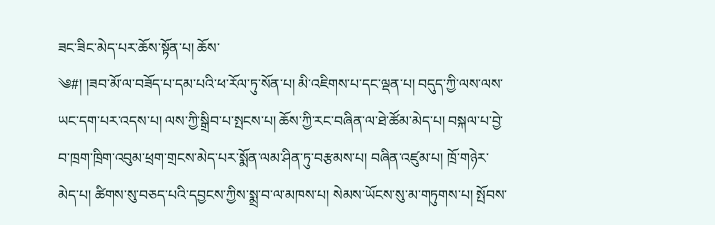ཟང་ཟིང་མེད་པར་ཆོས་སྟོན་པ། ཆོས་
༄#། །ཟབ་མོ་ལ་བཟོད་པ་དམ་པའི་ཕ་རོལ་ཏུ་སོན་པ། མི་འཇིགས་པ་དང་ལྡན་པ། བདུད་ཀྱི་ལས་ལས་ཡང་དག་པར་འདས་པ། ལས་ཀྱི་སྒྲིབ་པ་སྤངས་པ། ཆོས་ཀྱི་རང་བཞིན་ལ་ཐེ་ཚོམ་མེད་པ། བསྐལ་པ་བྱེ་བ་ཁྲག་ཁྲིག་འབུམ་ཕྲག་གྲངས་མེད་པར་སྨོན་ལམ་ཤིན་ཏུ་བརྩམས་པ། བཞིན་འཛུམ་པ། ཁྲོ་གཉེར་མེད་པ། ཚིགས་སུ་བཅད་པའི་དབྱངས་ཀྱིས་སྨྲ་བ་ལ་མཁས་པ། སེམས་ཡོངས་སུ་མ་གཏུགས་པ། སྤོབས་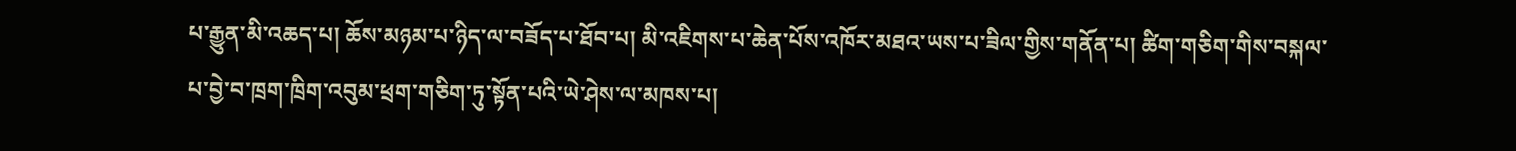པ་རྒྱུན་མི་འཆད་པ། ཆོས་མཉམ་པ་ཉིད་ལ་བཟོད་པ་ཐོབ་པ། མི་འཇིགས་པ་ཆེན་པོས་འཁོར་མཐའ་ཡས་པ་ཟིལ་གྱིས་གནོན་པ། ཚིག་གཅིག་གིས་བསྐལ་པ་བྱེ་བ་ཁྲག་ཁྲིག་འབུམ་ཕྲག་གཅིག་ཏུ་སྟོན་པའི་ཡེ་ཤེས་ལ་མཁས་པ།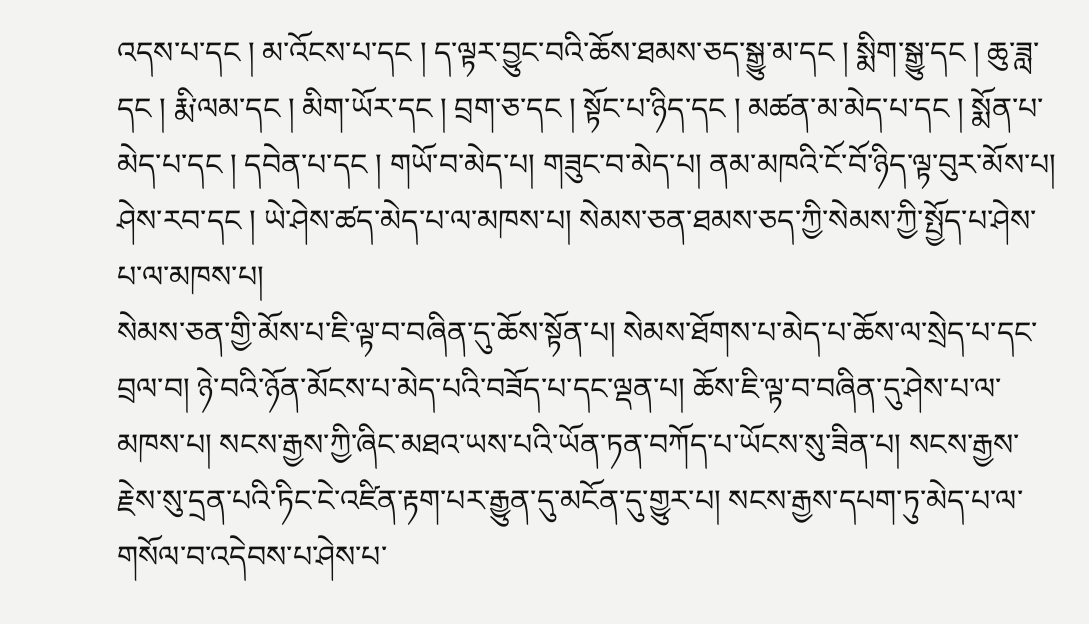འདས་པ་དང ། མ་འོངས་པ་དང ། ད་ལྟར་བྱུང་བའི་ཆོས་ཐམས་ཅད་སྒྱུ་མ་དང ། སྨིག་སྒྱུ་དང ། ཆུ་ཟླ་དང ། རྨི་ལམ་དང ། མིག་ཡོར་དང ། བྲག་ཅ་དང ། སྟོང་པ་ཉིད་དང ། མཚན་མ་མེད་པ་དང ། སྨོན་པ་མེད་པ་དང ། དབེན་པ་དང ། གཡོ་བ་མེད་པ། གཟུང་བ་མེད་པ། ནམ་མཁའི་ངོ་བོ་ཉིད་ལྟ་བུར་མོས་པ། ཤེས་རབ་དང ། ཡེ་ཤེས་ཚད་མེད་པ་ལ་མཁས་པ། སེམས་ཅན་ཐམས་ཅད་ཀྱི་སེམས་ཀྱི་སྤྱོད་པ་ཤེས་པ་ལ་མཁས་པ།
སེམས་ཅན་གྱི་མོས་པ་ཇི་ལྟ་བ་བཞིན་དུ་ཆོས་སྟོན་པ། སེམས་ཐོགས་པ་མེད་པ་ཆོས་ལ་སྲེད་པ་དང་བྲལ་བ། ཉེ་བའི་ཉོན་མོངས་པ་མེད་པའི་བཟོད་པ་དང་ལྡན་པ། ཆོས་ཇི་ལྟ་བ་བཞིན་དུ་ཤེས་པ་ལ་མཁས་པ། སངས་རྒྱས་ཀྱི་ཞིང་མཐའ་ཡས་པའི་ཡོན་ཏན་བཀོད་པ་ཡོངས་སུ་ཟིན་པ། སངས་རྒྱས་རྗེས་སུ་དྲན་པའི་ཏིང་ངེ་འཛིན་རྟག་པར་རྒྱུན་དུ་མངོན་དུ་གྱུར་པ། སངས་རྒྱས་དཔག་ཏུ་མེད་པ་ལ་གསོལ་བ་འདེབས་པ་ཤེས་པ་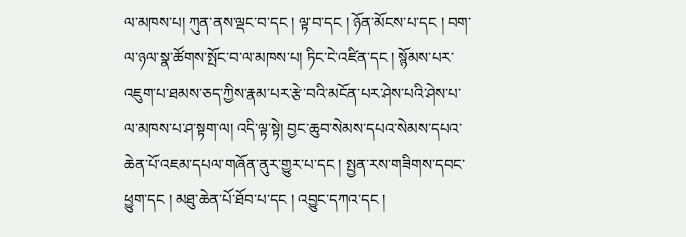ལ་མཁས་པ། ཀུན་ནས་ལྡང་བ་དང ། ལྟ་བ་དང ། ཉོན་མོངས་པ་དང ། བག་ལ་ཉལ་སྣ་ཚོགས་སྤོང་བ་ལ་མཁས་པ། ཏིང་ངེ་འཛིན་དང ། སྙོམས་པར་འཇུག་པ་ཐམས་ཅད་ཀྱིས་རྣམ་པར་རྩེ་བའི་མངོན་པར་ཤེས་པའི་ཤེས་པ་ལ་མཁས་པ་ཤ་སྟག་ལ། འདི་ལྟ་སྟེ། བྱང་ཆུབ་སེམས་དཔའ་སེམས་དཔའ་ཆེན་པོ་འཇམ་དཔལ་གཞོན་ནུར་གྱུར་པ་དང ། སྤྱན་རས་གཟིགས་དབང་ཕྱུག་དང ། མཐུ་ཆེན་པོ་ཐོབ་པ་དང ། འབྱུང་དཀའ་དང །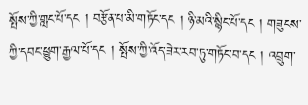སྤོས་ཀྱི་གླང་པོ་དང ། བརྩོན་པ་མི་གཏོང་དང ། ཉི་མའི་སྙིང་པོ་དང ། གཟུངས་ཀྱི་དབང་ཕྱུག་རྒྱལ་པོ་དང ། སྤོས་ཀྱི་འོད་ཟེར་རབ་ཏུ་གཏོང་བ་དང ། འབྲུག་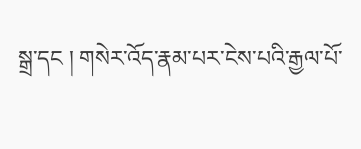སྒྲ་དང ། གསེར་འོད་རྣམ་པར་ངེས་པའི་རྒྱལ་པོ་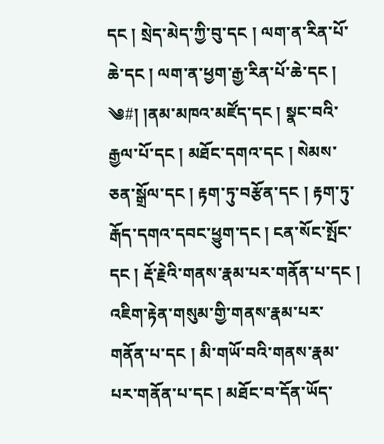དང ། སྲེད་མེད་ཀྱི་བུ་དང ། ལག་ན་རིན་པོ་ཆེ་དང ། ལག་ན་ཕྱག་རྒྱ་རིན་པོ་ཆེ་དང །
༄#། །ནམ་མཁའ་མཛོད་དང ། སྣང་བའི་རྒྱལ་པོ་དང ། མཐོང་དགའ་དང ། སེམས་ཅན་སྒྲོལ་དང ། རྟག་ཏུ་བརྩོན་དང ། རྟག་ཏུ་རྒོད་དགའ་དབང་ཕྱུག་དང ། ངན་སོང་སྤོང་དང ། རྡོ་རྗེའི་གནས་རྣམ་པར་གནོན་པ་དང ། འཇིག་རྟེན་གསུམ་གྱི་གནས་རྣམ་པར་གནོན་པ་དང ། མི་གཡོ་བའི་གནས་རྣམ་པར་གནོན་པ་དང ། མཐོང་བ་དོན་ཡོད་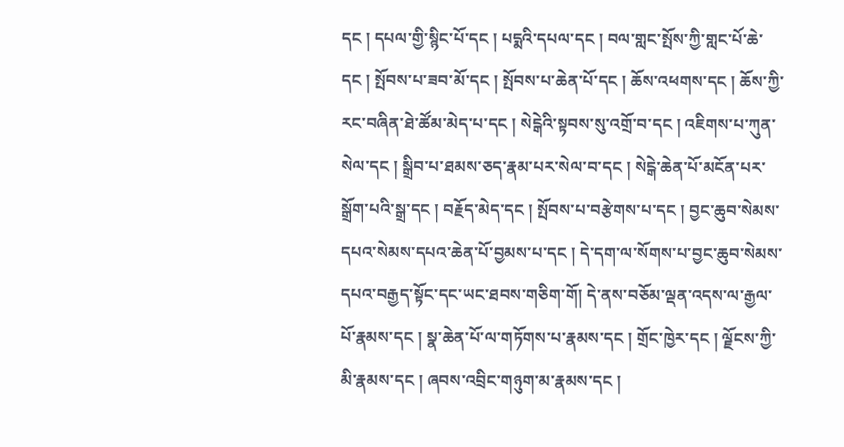དང ། དཔལ་གྱི་སྙིང་པོ་དང ། པདྨའི་དཔལ་དང ། བལ་གླང་སྤོས་ཀྱི་གླང་པོ་ཆེ་དང ། སྤོབས་པ་ཟབ་མོ་དང ། སྤོབས་པ་ཆེན་པོ་དང ། ཆོས་འཕགས་དང ། ཆོས་ཀྱི་རང་བཞིན་ཐེ་ཚོམ་མེད་པ་དང ། སེངྒེའི་སྟབས་སུ་འགྲོ་བ་དང ། འཇིགས་པ་ཀུན་སེལ་དང ། སྒྲིབ་པ་ཐམས་ཅད་རྣམ་པར་སེལ་བ་དང ། སེངྒེ་ཆེན་པོ་མངོན་པར་སྒྲོག་པའི་སྒྲ་དང ། བརྗོད་མེད་དང ། སྤོབས་པ་བརྩེགས་པ་དང ། བྱང་ཆུབ་སེམས་དཔའ་སེམས་དཔའ་ཆེན་པོ་བྱམས་པ་དང ། དེ་དག་ལ་སོགས་པ་བྱང་ཆུབ་སེམས་དཔའ་བརྒྱད་སྟོང་དང་ཡང་ཐབས་གཅིག་གོ། དེ་ནས་བཅོམ་ལྡན་འདས་ལ་རྒྱལ་པོ་རྣམས་དང ། སྣ་ཆེན་པོ་ལ་གཏོགས་པ་རྣམས་དང ། གྲོང་ཁྱེར་དང ། ལྗོངས་ཀྱི་མི་རྣམས་དང ། ཞབས་འབྲིང་གཉུག་མ་རྣམས་དང །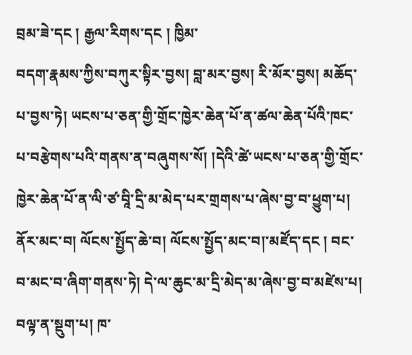བྲམ་ཟེ་དང ། རྒྱལ་རིགས་དང ། ཁྱིམ་
བདག་རྣམས་ཀྱིས་བཀུར་སྟིར་བྱས། བླ་མར་བྱས། རི་མོར་བྱས། མཆོད་པ་བྱས་ཏེ། ཡངས་པ་ཅན་གྱི་གྲོང་ཁྱེར་ཆེན་པོ་ན་ཚལ་ཆེན་པོའི་ཁང་པ་བརྩེགས་པའི་གནས་ན་བཞུགས་སོ། །དེའི་ཚེ་ཡངས་པ་ཅན་གྱི་གྲོང་ཁྱེར་ཆེན་པོ་ན་ལི་ཙ་བཱི་དྲི་མ་མེད་པར་གྲགས་པ་ཞེས་བྱ་བ་ཕྱུག་པ། ནོར་མང་བ། ལོངས་སྤྱོད་ཆེ་བ། ལོངས་སྤྱོད་མང་བ།་མཛོད་དང ། བང་བ་མང་བ་ཞིག་གནས་ཏེ། དེ་ལ་ཆུང་མ་དྲི་མེད་མ་ཞེས་བྱ་བ་མཛེས་པ། བལྟ་ན་སྡུག་པ། ཁ་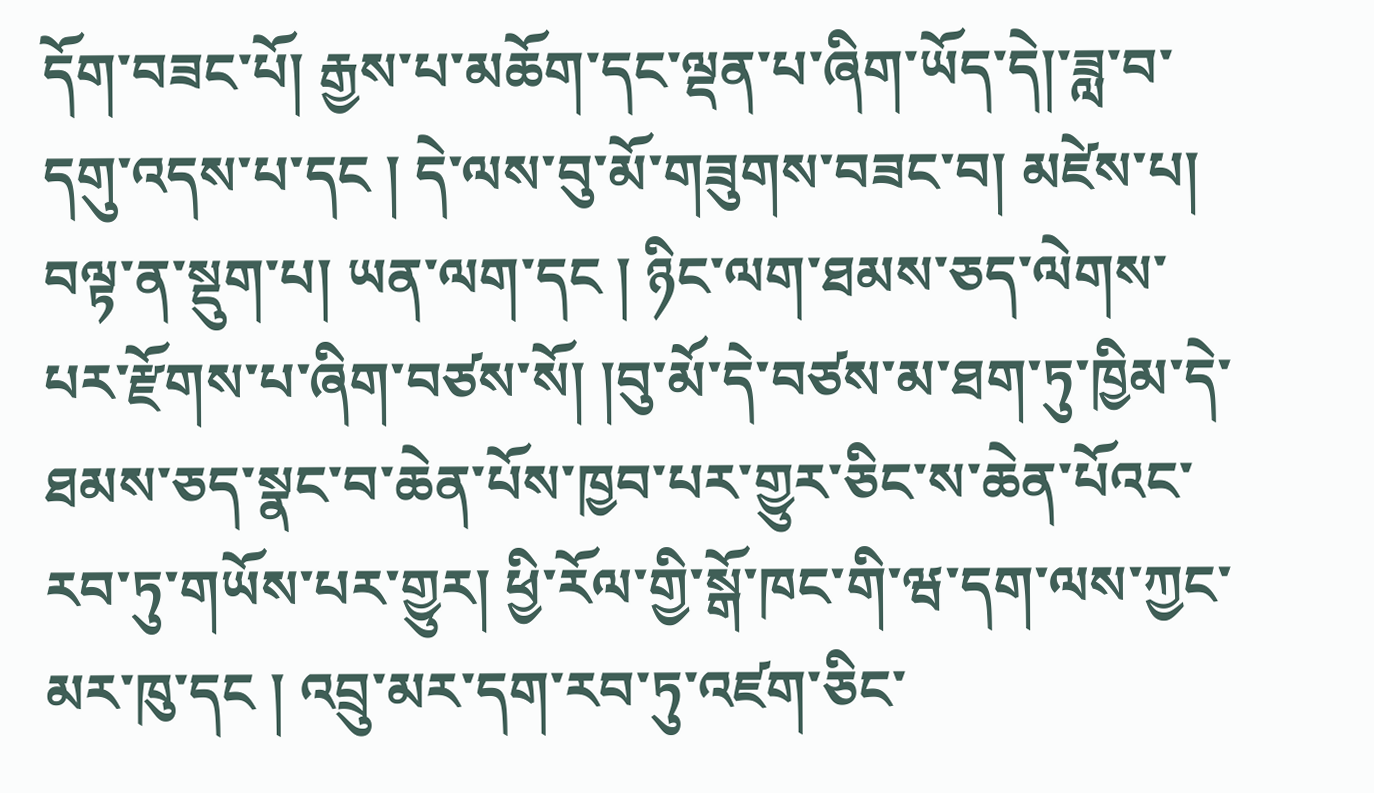དོག་བཟང་པོ། རྒྱས་པ་མཆོག་དང་ལྡན་པ་ཞིག་ཡོད་དེ།་ཟླ་བ་དགུ་འདས་པ་དང ། དེ་ལས་བུ་མོ་གཟུགས་བཟང་བ། མཛེས་པ། བལྟ་ན་སྡུག་པ། ཡན་ལག་དང ། ཉིང་ལག་ཐམས་ཅད་ལེགས་པར་རྫོགས་པ་ཞིག་བཙས་སོ། །བུ་མོ་དེ་བཙས་མ་ཐག་ཏུ་ཁྱིམ་དེ་ཐམས་ཅད་སྣང་བ་ཆེན་པོས་ཁྱབ་པར་གྱུར་ཅིང་ས་ཆེན་པོའང་རབ་ཏུ་གཡོས་པར་གྱུར། ཕྱི་རོལ་གྱི་སྒོ་ཁང་གི་ཝ་དག་ལས་ཀྱང་མར་ཁུ་དང ། འབྲུ་མར་དག་རབ་ཏུ་འཛག་ཅིང་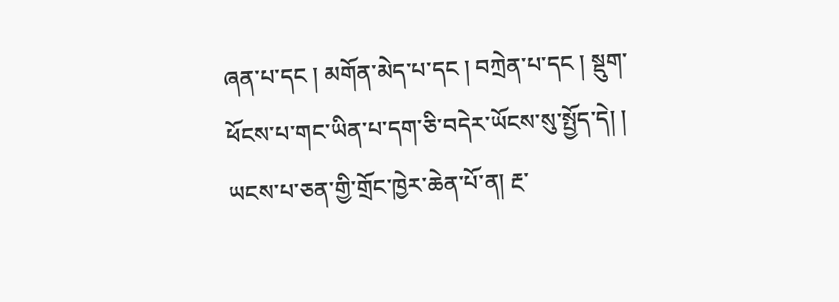ཞན་པ་དང ། མགོན་མེད་པ་དང ། བཀྲེན་པ་དང ། སྡུག་ཕོངས་པ་གང་ཡིན་པ་དག་ཅི་བདེར་ཡོངས་སུ་སྤྱོད་དེ། ། ཡངས་པ་ཅན་གྱི་གྲོང་ཁྱེར་ཆེན་པོ་ན། རྔ་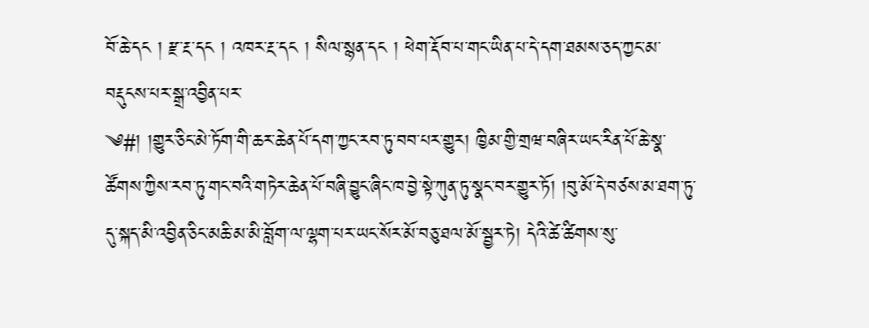བོ་ཆེ་དང ། རྫ་རྔ་དང ། འཁར་རྔ་དང ། སིལ་སྙན་དང ། ཕེག་རྡོབ་པ་གང་ཡིན་པ་དེ་དག་ཐམས་ཅད་ཀྱང་མ་བརྡུངས་པར་སྒྲ་འབྱིན་པར་
༄#། །གྱུར་ཅིང་མེ་ཏོག་གི་ཆར་ཆེན་པོ་དག་ཀྱང་རབ་ཏུ་བབ་པར་གྱུར། ཁྱིམ་གྱི་གྲཝ་བཞིར་ཡང་རིན་པོ་ཆེ་སྣ་ཚོགས་ཀྱིས་རབ་ཏུ་གང་བའི་གཏེར་ཆེན་པོ་བཞི་བྱུང་ཞིང་ཁ་བྱེ་སྟེ་ཀུན་ཏུ་སྣང་བར་གྱུར་ཏོ། །བུ་མོ་དེ་བཙས་མ་ཐག་ཏུ་དུ་སྐད་མི་འབྱིན་ཅིང་མཆི་མ་མི་བློག་ལ་ལྷག་པར་ཡང་སོར་མོ་བཅུ་ཐལ་མོ་སྦྱར་ཏེ། དེའི་ཚེ་ཚིགས་སུ་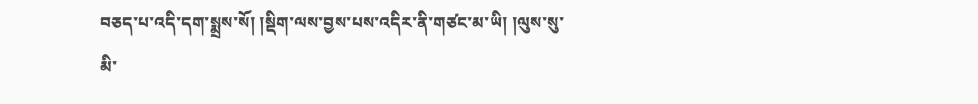བཅད་པ་འདི་དག་སྨྲས་སོ། །སྡིག་ལས་བྱས་པས་འདིར་ནི་གཙང་མ་ཡི། །ལུས་སུ་མི་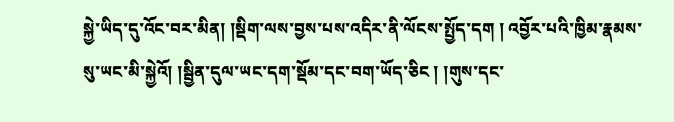སྐྱེ་ཡིད་དུ་འོང་བར་མིན། །སྡིག་ལས་བྱས་པས་འདིར་ནི་ལོངས་སྤྱོད་དག ། འབྱོར་པའི་ཁྱིམ་རྣམས་སུ་ཡང་མི་སྐྱེའོ། །སྦྱིན་དུལ་ཡང་དག་སྡོམ་དང་བག་ཡོད་ཅིང ། །གུས་དང་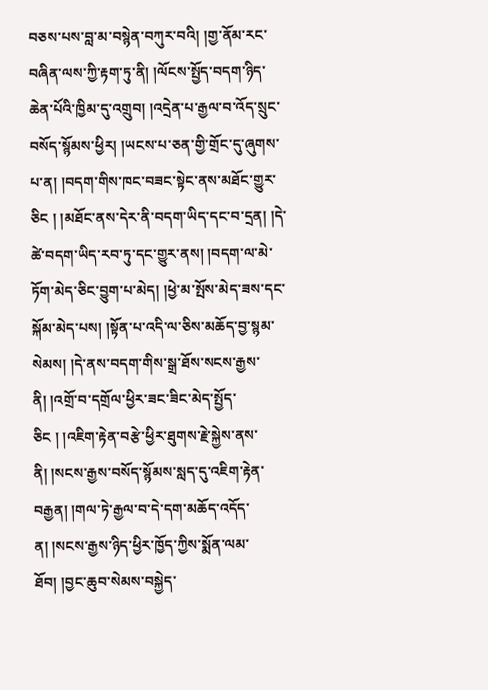བཅས་པས་བླ་མ་བསྙེན་བཀུར་བའི། །གྱ་ནོམ་རང་བཞིན་ལས་ཀྱི་རྟག་ཏུ་ནི། །ལོངས་སྤྱོད་བདག་ཉིད་ཆེན་པོའི་ཁྱིམ་དུ་འགྲུབ། །འདྲེན་པ་རྒྱལ་བ་འོད་སྲུང་བསོད་སྙོམས་ཕྱིར། །ཡངས་པ་ཅན་གྱི་གྲོང་དུ་ཞུགས་པ་ན། །བདག་གིས་ཁང་བཟང་སྟེང་ནས་མཐོང་གྱུར་ཅིང ། །མཐོང་ནས་དེར་ནི་བདག་ཡིད་དང་བ་དྲན། །དེ་ཚེ་བདག་ཡིད་རབ་ཏུ་དང་གྱུར་ནས། །བདག་ལ་མེ་ཏོག་མེད་ཅིང་བྱུག་པ་མེད། །ཕྱེ་མ་སྤོས་མེད་ཟས་དང་སྐོམ་མེད་པས། །སྟོན་པ་འདི་ལ་ཅིས་མཆོད་བྱ་སྙམ་སེམས། །དེ་ནས་བདག་གིས་སྒྲ་ཐོས་སངས་རྒྱས་ནི། །འགྲོ་བ་དགྲོལ་ཕྱིར་ཟང་ཟིང་མེད་སྤྱོད་
ཅིང ། །འཇིག་རྟེན་བརྩེ་ཕྱིར་ཐུགས་རྗེ་སྐྱེས་ནས་ནི། །སངས་རྒྱས་བསོད་སྙོམས་སླད་དུ་འཇིག་རྟེན་བརྒྱན། །གལ་ཏེ་རྒྱལ་བ་དེ་དག་མཆོད་འདོད་ན། །སངས་རྒྱས་ཉིད་ཕྱིར་ཁྱོད་ཀྱིས་སྨོན་ལམ་ཐོབ། །བྱང་ཆུབ་སེམས་བསྐྱེད་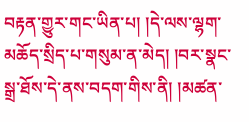བརྟན་གྱུར་གང་ཡིན་པ། །དེ་ལས་ལྷག་མཆོད་སྲིད་པ་གསུམ་ན་མེད། །བར་སྣང་སྒྲ་ཐོས་དེ་ནས་བདག་གིས་ནི། །མཚན་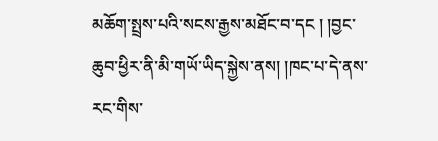མཆོག་སྤྲས་པའི་སངས་རྒྱས་མཐོང་བ་དང ། །བྱང་ཆུབ་ཕྱིར་ནི་མི་གཡོ་ཡིད་སྐྱེས་ནས། །ཁང་པ་དེ་ནས་རང་གིས་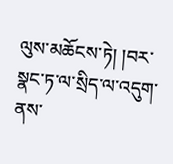ལུས་མཆོངས་ཏེ། །བར་སྣང་ཏ་ལ་སྲིད་ལ་འདུག་ནས་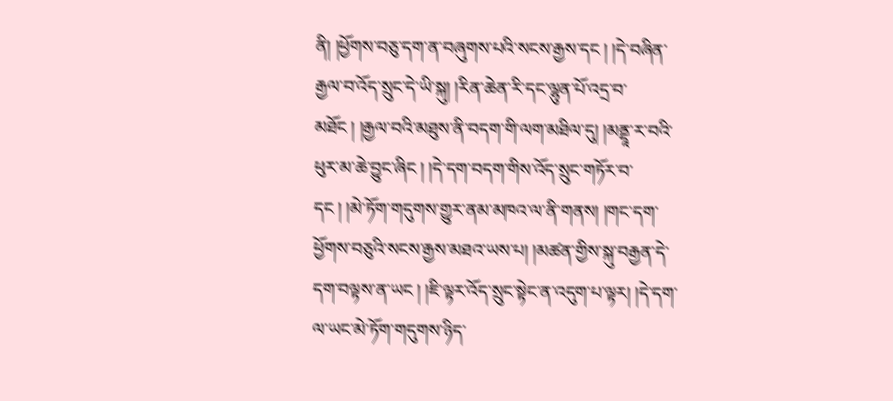ནི། །ཕྱོགས་བཅུ་དག་ན་བཞུགས་པའི་སངས་རྒྱས་དང ། །དེ་བཞིན་རྒྱལ་བ་འོད་སྲུང་དེ་ཡི་སྐུ། །རིན་ཆེན་རི་དང་ལྷུན་པོ་འདྲ་བ་མཐོང ། །རྒྱལ་བའི་མཐུས་ནི་བདག་གི་ལག་མཐིལ་དུ། །མནྡཱ་ར་བའི་ཕུར་མ་ཆེ་བྱུང་ཞིང ། །དེ་དག་བདག་གིས་འོད་སྲུང་གཏོར་བ་དང ། །མེ་ཏོག་གདུགས་གྱུར་ནམ་མཁའ་ལ་ནི་གནས། །གང་དག་ཕྱོགས་བཅུའི་སངས་རྒྱས་མཐའ་ཡས་པ། །མཚན་གྱིས་སྐུ་བརྒྱན་དེ་དག་བལྟས་ན་ཡང ། །ཇི་ལྟར་འོད་སྲུང་སྟེང་ན་འདུག་པ་ལྟར། །དེ་དག་ལ་ཡང་མེ་ཏོག་གདུགས་ཉིད་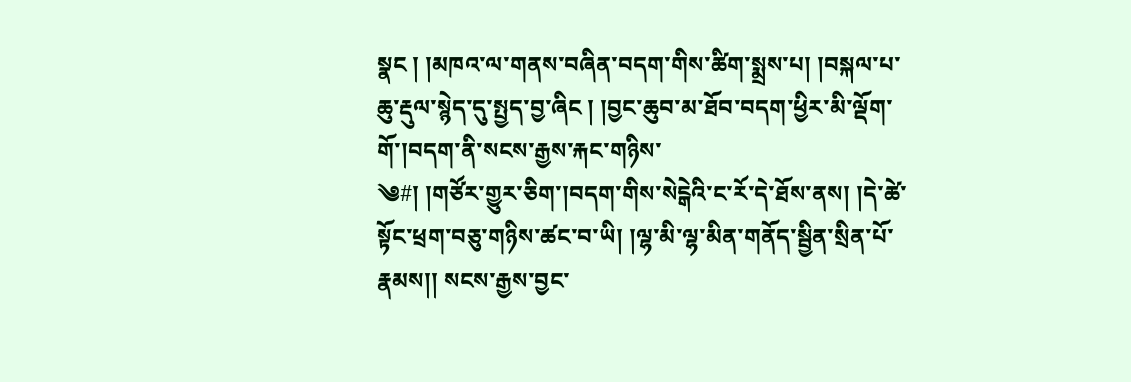སྣང ། །མཁའ་ལ་གནས་བཞིན་བདག་གིས་ཚིག་སྨྲས་པ། །བསྐལ་པ་ཆུ་རྡུལ་སྙེད་དུ་སྤྱད་བྱ་ཞིང ། །བྱང་ཆུབ་མ་ཐོབ་བདག་ཕྱིར་མི་ལྡོག་གོ་།བདག་ནི་སངས་རྒྱས་རྐང་གཉིས་
༄#། །གཙོར་གྱུར་ཅིག་།བདག་གིས་སེངྒེའི་ང་རོ་དེ་ཐོས་ནས། །དེ་ཚེ་སྟོང་ཕྲག་བཅུ་གཉིས་ཚང་བ་ཡི། །ལྷ་མི་ལྷ་མིན་གནོད་སྦྱིན་སྲིན་པོ་རྣམས།། སངས་རྒྱས་བྱང་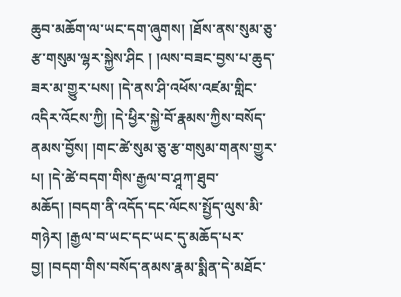ཆུབ་མཆོག་ལ་ཡང་དག་ཞུགས། །ཐོས་ནས་སུམ་ཅུ་རྩ་གསུམ་ལྷར་སྐྱེས་ཤིང ། །ལས་བཟང་བྱས་པ་ཆུད་ཟར་མ་གྱུར་པས། །དེ་ནས་ཤི་འཕོས་འཛམ་གླིང་འདིར་འོངས་ཀྱི། །དེ་ཕྱིར་སྐྱེ་བོ་རྣམས་ཀྱིས་བསོད་ནམས་བྱོས། །གང་ཚེ་སུམ་ཅུ་རྩ་གསུམ་གནས་གྱུར་པ། །དེ་ཚེ་བདག་གིས་རྒྱལ་བ་ཤཱཀ་ཐུབ་མཆོད། །བདག་ནི་འདོད་དང་ལོངས་སྤྱོད་ལུས་མི་གཉེར། །རྒྱལ་བ་ཡང་དང་ཡང་དུ་མཆོད་པར་བྱ། །བདག་གིས་བསོད་ནམས་རྣམ་སྨིན་དེ་མཐོང་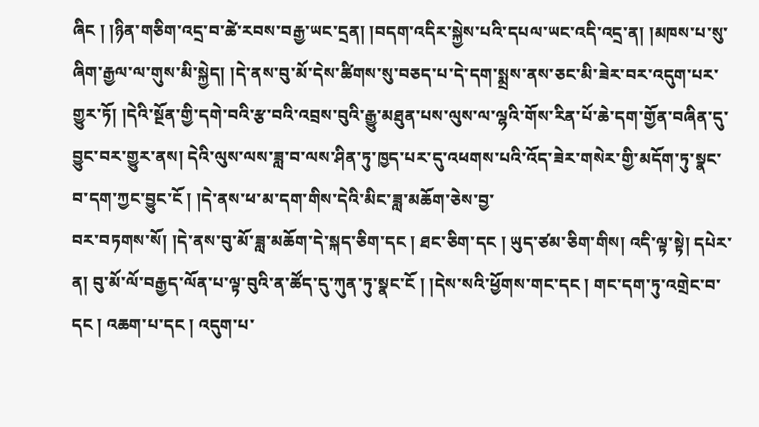ཞིང ། །ཉིན་གཅིག་འདྲ་བ་ཚེ་རབས་བརྒྱ་ཡང་དྲན། །བདག་འདིར་སྐྱེས་པའི་དཔལ་ཡང་འདི་འདྲ་ན། །མཁས་པ་སུ་ཞིག་རྒྱལ་ལ་གུས་མི་སྐྱེད། །དེ་ནས་བུ་མོ་དེས་ཚིགས་སུ་བཅད་པ་དེ་དག་སྨྲས་ནས་ཅང་མི་ཟེར་བར་འདུག་པར་གྱུར་ཏོ། །དེའི་སྔོན་གྱི་དགེ་བའི་རྩ་བའི་འབྲས་བུའི་རྒྱུ་མཐུན་པས་ལུས་ལ་ལྷའི་གོས་རིན་པོ་ཆེ་དག་གྱོན་བཞིན་དུ་བྱུང་བར་གྱུར་ནས། དེའི་ལུས་ལས་ཟླ་བ་ལས་ཤིན་ཏུ་ཁྱད་པར་དུ་འཕགས་པའི་འོད་ཟེར་གསེར་གྱི་མདོག་ཏུ་སྣང་བ་དག་ཀྱང་བྱུང་ངོ ། །དེ་ནས་ཕ་མ་དག་གིས་དེའི་མིང་ཟླ་མཆོག་ཅེས་བྱ་
བར་བཏགས་སོ། །དེ་ནས་བུ་མོ་ཟླ་མཆོག་དེ་སྐད་ཅིག་དང ། ཐང་ཅིག་དང ། ཡུད་ཙམ་ཅིག་གིས། འདི་ལྟ་སྟེ། དཔེར་ན། བུ་མོ་ལོ་བརྒྱད་ལོན་པ་ལྟ་བུའི་ན་ཚོད་དུ་ཀུན་ཏུ་སྣང་ངོ ། །དེས་སའི་ཕྱོགས་གང་དང ། གང་དག་ཏུ་འགྲེང་བ་དང ། འཆག་པ་དང ། འདུག་པ་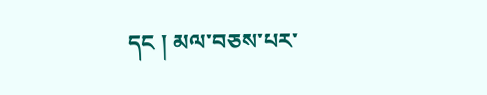དང ། མལ་བཅས་པར་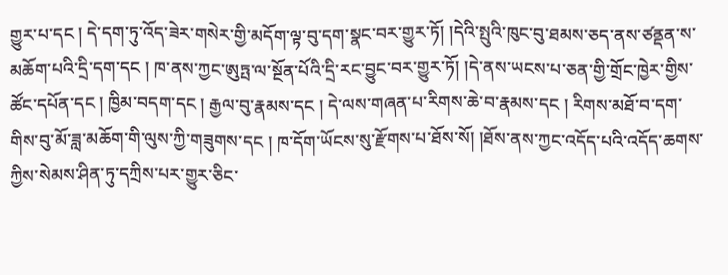གྱུར་པ་དང ། དེ་དག་ཏུ་འོད་ཟེར་གསེར་གྱི་མདོག་ལྟ་བུ་དག་སྣང་བར་གྱུར་ཏོ། །དེའི་སྤུའི་ཁུང་བུ་ཐམས་ཅད་ནས་ཙནྡན་ས་མཆོག་པའི་དྲི་དག་དང ། ཁ་ནས་ཀྱང་ཨུཏྤ་ལ་སྔོན་པོའི་དྲི་རང་བྱུང་བར་གྱུར་ཏོ། །དེ་ནས་ཡངས་པ་ཅན་གྱི་གྲོང་ཁྱེར་གྱིས་ཚོང་དཔོན་དང ། ཁྱིམ་བདག་དང ། རྒྱལ་བུ་རྣམས་དང ། དེ་ལས་གཞན་པ་རིགས་ཆེ་བ་རྣམས་དང ། རིགས་མཐོ་བ་དག་གིས་བུ་མོ་ཟླ་མཆོག་གི་ལུས་ཀྱི་གཟུགས་དང ། ཁ་དོག་ཡོངས་སུ་རྫོགས་པ་ཐོས་སོ། །ཐོས་ནས་ཀྱང་འདོད་པའི་འདོད་ཆགས་ཀྱིས་སེམས་ཤིན་ཏུ་དཀྲིས་པར་གྱུར་ཅིང་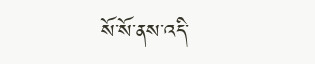སོ་སོ་ནས་འདི་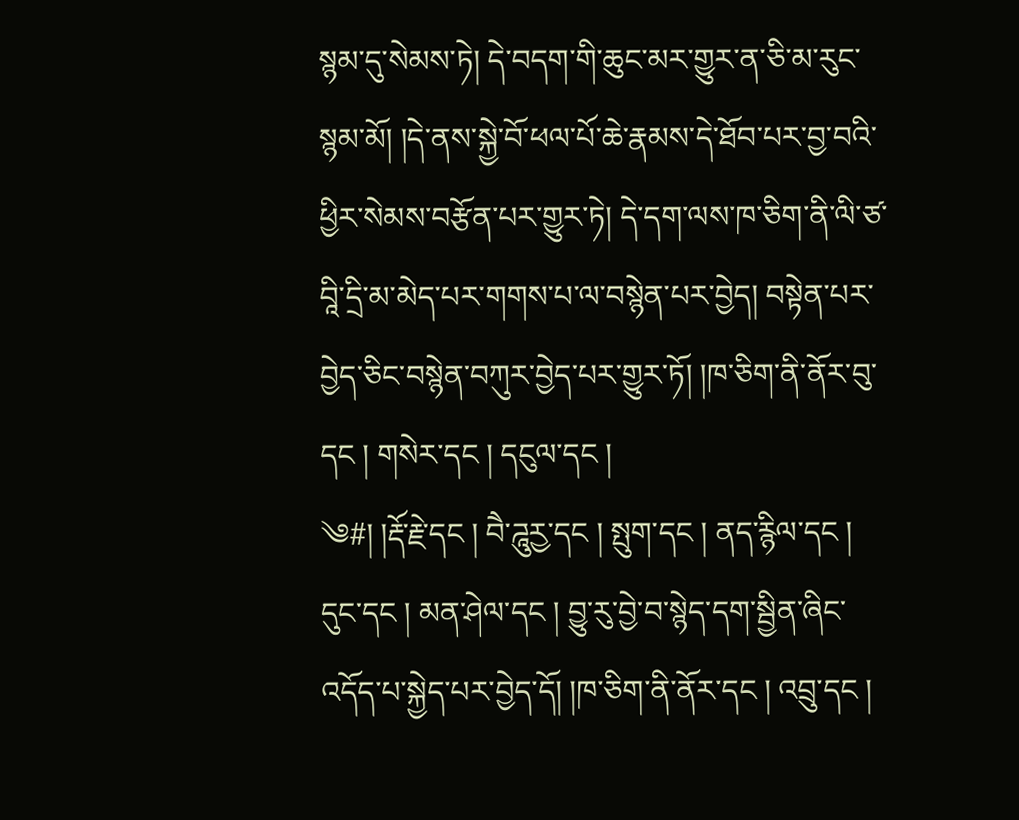སྙམ་དུ་སེམས་ཏེ། དེ་བདག་གི་ཆུང་མར་གྱུར་ན་ཅི་མ་རུང་སྙམ་མོ། །དེ་ནས་སྐྱེ་བོ་ཕལ་པོ་ཆེ་རྣམས་དེ་ཐོབ་པར་བྱ་བའི་ཕྱིར་སེམས་བརྩོན་པར་གྱུར་ཏེ། དེ་དག་ལས་ཁ་ཅིག་ནི་ལི་ཙ་བཱི་དྲི་མ་མེད་པར་གགས་པ་ལ་བསྙེན་པར་བྱེད། བསྟེན་པར་བྱེད་ཅིང་བསྙེན་བཀུར་བྱེད་པར་གྱུར་ཏོ། །ཁ་ཅིག་ནི་ནོར་བུ་དང ། གསེར་དང ། དངུལ་དང །
༄#། །རྡོ་རྗེ་དང ། བཻ་ཌཱུརྱ་དང ། སྤུག་དང ། ནད་རྙིལ་དང ། དུང་དང ། མན་ཤེལ་དང ། བྱུ་རུ་བྱེ་བ་སྙེད་དག་སྦྱིན་ཞིང་འདོད་པ་སྐྱེད་པར་བྱེད་དོ། །ཁ་ཅིག་ནི་ནོར་དང ། འབྲུ་དང །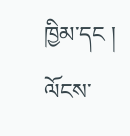ཁྱིམ་དང ། ལོངས་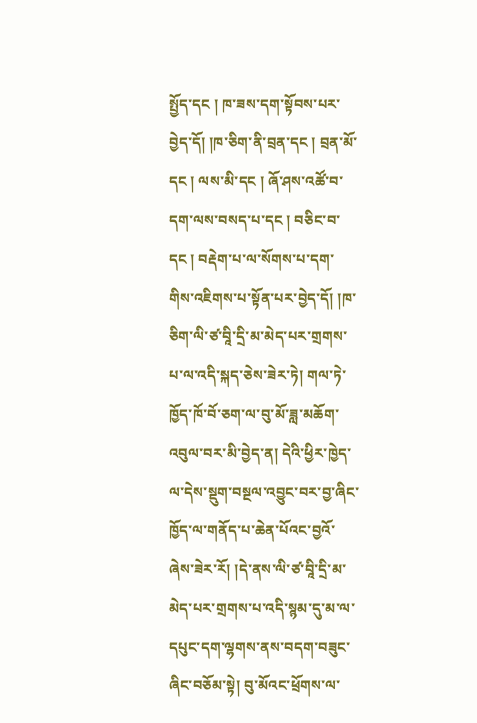སྤྱོད་དང ། ཁ་ཟས་དག་སྟོབས་པར་བྱེད་དོ། །ཁ་ཅིག་ནི་བྲན་དང ། བྲན་མོ་དང ། ལས་མི་དང ། ཞོ་ཤས་འཚོ་བ་དག་ལས་བསད་པ་དང ། བཅིང་བ་དང ། བརྡེག་པ་ལ་སོགས་པ་དག་གིས་འཇིགས་པ་སྟོན་པར་བྱེད་དོ། །ཁ་ཅིག་ལི་ཙ་བཱི་དྲི་མ་མེད་པར་གྲགས་པ་ལ་འདི་སྐད་ཅེས་ཟེར་ཏེ། གལ་ཏེ་ཁྱོད་ཁོ་བོ་ཅག་ལ་བུ་མོ་ཟླ་མཆོག་འབུལ་བར་མི་བྱེད་ན། དེའི་ཕྱིར་ཁྱེད་ལ་དེས་སྡུག་བསྔལ་འབྱུང་བར་བྱ་ཞིང་ཁྱོད་ལ་གནོད་པ་ཆེན་པོའང་བྱའོ་ཞེས་ཟེར་རོ། །དེ་ནས་ལི་ཙ་བཱི་དྲི་མ་མེད་པར་གྲགས་པ་འདི་སྙམ་དུ་མ་ལ་དཔུང་དག་ལྷགས་ནས་བདག་བཟུང་ཞིང་བཅོམ་སྟེ། བུ་མོའང་ཕྲོགས་ལ་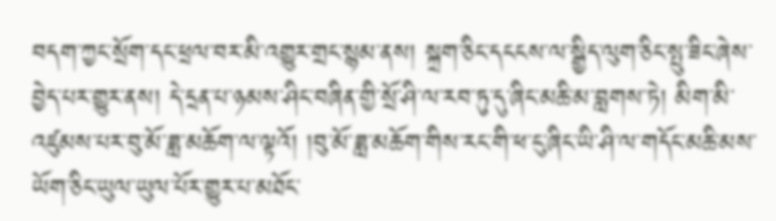བདག་ཀྱང་སྲོག་དང་ཕྲལ་བར་མི་འགྱུར་གྲང་སྙམ་ནས། སྐྲག་ཅིང་དངངས་ལ་སྒྱིད་ལུག་ཅིང་སྤུ་ཟིང་ཞེས་བྱེད་པར་གྱུར་ནས། དེ་དྲན་པ་ཉམས་ཤིང་བཞིན་གྱི་སྲོ་ཤི་ལ་རབ་ཏུ་དུ་ཞིང་མཆི་མ་བླགས་ཏེ། མིག་མི་འཛུམས་པར་བུ་མོ་ཟླ་མཆོག་ལ་ལྟའོ། །བུ་མོ་ཟླ་མཆོག་གིས་རང་གི་ཕ་ངུ་ཞིང་ཡི་ཤི་ལ་གདོང་མཆི་མས་ཡོག་ཅིང་ཡུལ་ཡུལ་པོར་གྱུར་པ་མཐོང་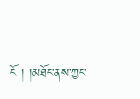ངོ ། །མཐོང་ནས་ཀྱང་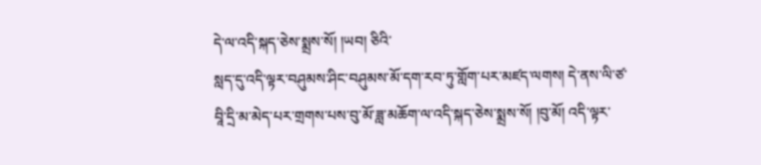དེ་ལ་འདི་སྐད་ཅེས་སྨྲས་སོ། །ཡབ། ཅིའི་
སླད་དུ་འདི་ལྟར་བཤུམས་ཤིང་བཤུམས་མོ་དག་རབ་ཏུ་གློག་པར་མཛད་ལགས། དེ་ནས་ལི་ཙ་བཱི་དྲི་མ་མེད་པར་གྲགས་པས་བུ་མོ་ཟླ་མཆོག་ལ་འདི་སྐད་ཅེས་སྨྲས་སོ། །བུ་མོ། འདི་ལྟར་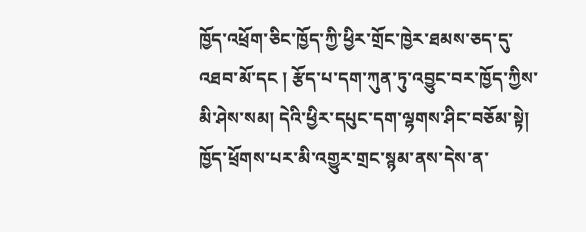ཁྱོད་འཕྲོག་ཅིང་ཁྱོད་ཀྱི་ཕྱིར་གྲོང་ཁྱེར་ཐམས་ཅད་དུ་འཐབ་མོ་དང ། རྩོད་པ་དག་ཀུན་ཏུ་འབྱུང་བར་ཁྱོད་ཀྱིས་མི་ཤེས་སམ། དེའི་ཕྱིར་དཔུང་དག་ལྷགས་ཤིང་བཅོམ་སྟེ། ཁྱོད་ཕྲོགས་པར་མི་འགྱུར་གྲང་སྙམ་ནས་དེས་ན་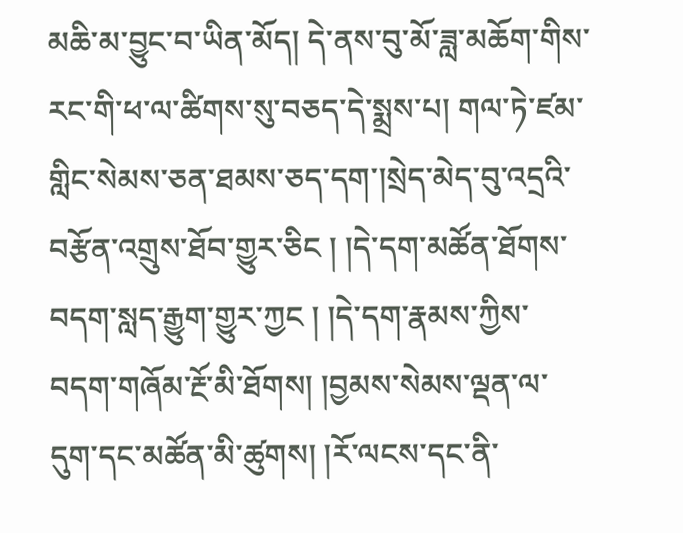མཆི་མ་བྱུང་བ་ཡིན་མོད། དེ་ནས་བུ་མོ་ཟླ་མཆོག་གིས་རང་གི་ཕ་ལ་ཚིགས་སུ་བཅད་དེ་སྨྲས་པ། གལ་ཏེ་ཛམ་གླིང་སེམས་ཅན་ཐམས་ཅད་དག་།སྲེད་མེད་བུ་འདྲའི་བརྩོན་འགྲུས་ཐོབ་གྱུར་ཅིང ། །དེ་དག་མཚོན་ཐོགས་བདག་སླད་རྒྱུག་གྱུར་ཀྱང ། །དེ་དག་རྣམས་ཀྱིས་བདག་གཞོམ་རྔོ་མི་ཐོགས། །བྱམས་སེམས་ལྡན་ལ་དུག་དང་མཚོན་མི་ཚུགས། །རོ་ལངས་དང་ནི་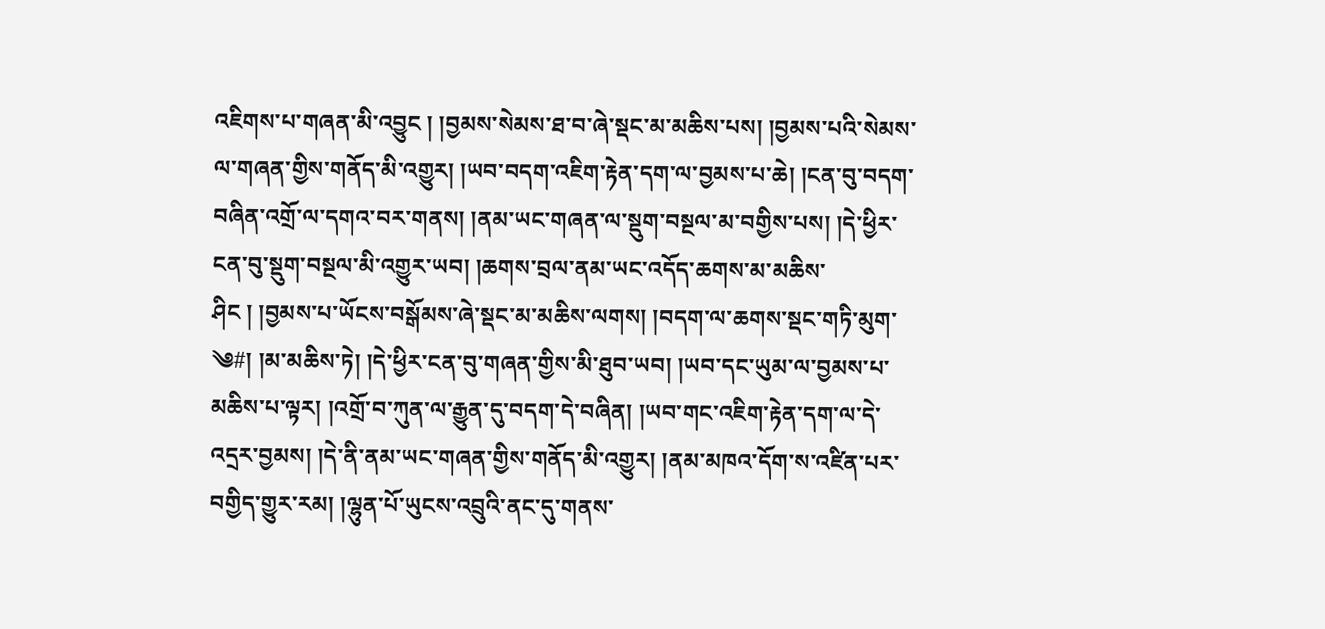འཇིགས་པ་གཞན་མི་འབྱུང ། །བྱམས་སེམས་ཐ་བ་ཞེ་སྡང་མ་མཆིས་པས། །བྱམས་པའི་སེམས་ལ་གཞན་གྱིས་གནོད་མི་འགྱུར། །ཡབ་བདག་འཇིག་རྟེན་དག་ལ་བྱམས་པ་ཆེ། །ངན་བུ་བདག་བཞིན་འགྲོ་ལ་དགའ་བར་གནས། །ནམ་ཡང་གཞན་ལ་སྡུག་བསྔལ་མ་བགྱིས་པས། །དེ་ཕྱིར་ངན་བུ་སྡུག་བསྔལ་མི་འགྱུར་ཡབ། །ཆགས་བྲལ་ནམ་ཡང་འདོད་ཆགས་མ་མཆིས་ཤིང ། །བྱམས་པ་ཡོངས་བསྒོམས་ཞེ་སྡང་མ་མཆིས་ལགས། །བདག་ལ་ཆགས་སྡང་གཏི་མུག་
༄#། །མ་མཆིས་ཏེ། །དེ་ཕྱིར་ངན་བུ་གཞན་གྱིས་མི་ཐུབ་ཡབ། །ཡབ་དང་ཡུམ་ལ་བྱམས་པ་མཆིས་པ་ལྟར། །འགྲོ་བ་ཀུན་ལ་རྒྱུན་དུ་བདག་དེ་བཞིན། །ཡབ་གང་འཇིག་རྟེན་དག་ལ་དེ་འདྲར་བྱམས། །དེ་ནི་ནམ་ཡང་གཞན་གྱིས་གནོད་མི་འགྱུར། །ནམ་མཁའ་དོག་ས་འཛིན་པར་བགྱིད་གྱུར་རམ། །ལྷུན་པོ་ཡུངས་འབྲུའི་ནང་དུ་གནས་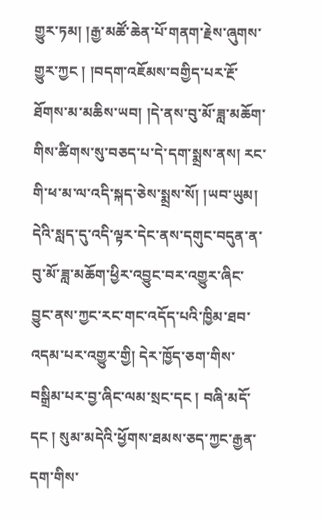གྱུར་ཏམ། །རྒྱ་མཚོ་ཆེན་པོ་གནག་རྗེས་ཞུགས་གྱུར་ཀྱང ། །བདག་འཇོམས་བགྱིད་པར་རྔོ་ཐོགས་མ་མཆིས་ཡབ། །དེ་ནས་བུ་མོ་ཟླ་མཆོག་གིས་ཚིགས་སུ་བཅད་པ་དེ་དག་སྨྲས་ནས། རང་གི་ཕ་མ་ལ་འདི་སྐད་ཅེས་སྨྲས་སོ། །ཡབ་ཡུམ། དེའི་སླད་དུ་འདི་ལྟར་དེང་ནས་དགུང་བདུན་ན་བུ་མོ་ཟླ་མཆོག་ཕྱིར་འབྱུང་བར་འགྱུར་ཞིང་བྱུང་ནས་ཀྱང་རང་གང་འདོད་པའི་ཁྱིམ་ཐབ་འདམ་པར་འགྱུར་གྱི། དེར་ཁྱོད་ཅག་གིས་བསྒྲིམ་པར་བྱ་ཞིང་ལམ་སྲང་དང ། བཞི་མདོ་དང ། སུམ་མདེའི་ཕྱོགས་ཐམས་ཅད་ཀྱང་རྒྱན་དག་གིས་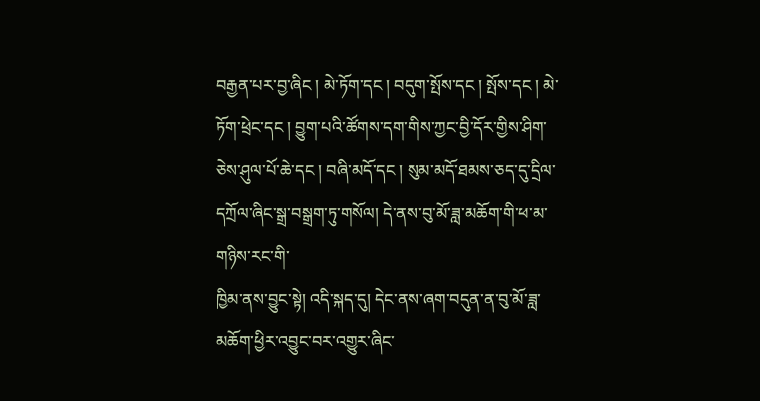བརྒྱན་པར་བྱ་ཞིང ། མེ་ཏོག་དང ། བདུག་སྤོས་དང ། སྤོས་དང ། མེ་ཏོག་ཕྲེང་དང ། བྱུག་པའི་ཚོགས་དག་གིས་ཀྱང་བྱི་དོར་གྱིས་ཤིག་ཅེས་ཤུལ་པོ་ཆེ་དང ། བཞི་མདོ་དང ། སུམ་མདོ་ཐམས་ཅད་དུ་དྲིལ་དཀྲོལ་ཞིང་སྒྲ་བསྒྲག་ཏུ་གསོལ། དེ་ནས་བུ་མོ་ཟླ་མཆོག་གི་ཕ་མ་གཉིས་རང་གི་
ཁྱིམ་ནས་བྱུང་སྟེ། འདི་སྐད་དུ། དེང་ནས་ཞག་བདུན་ན་བུ་མོ་ཟླ་མཆོག་ཕྱིར་འབྱུང་བར་འགྱུར་ཞིང་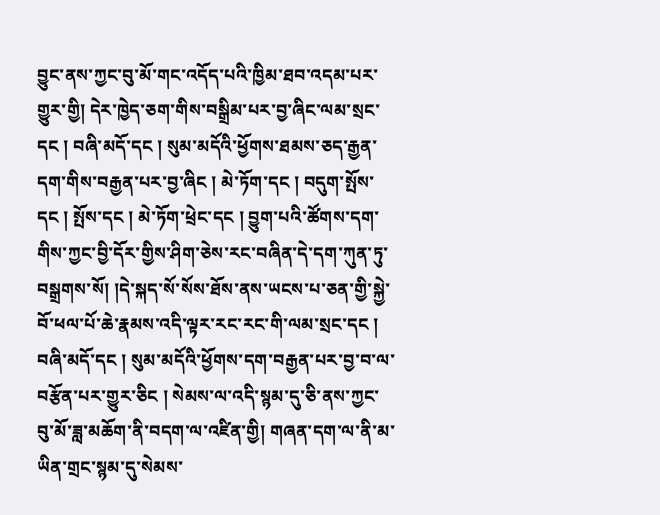བྱུང་ནས་ཀྱང་བུ་མོ་གང་འདོད་པའི་ཁྱིམ་ཐབ་འདམ་པར་གྱུར་གྱི། དེར་ཁྱེད་ཅག་གིས་བསྒྲིམ་པར་བྱ་ཞིང་ལམ་སྲང་དང ། བཞི་མདོ་དང ། སུམ་མདོའི་ཕྱོགས་ཐམས་ཅད་རྒྱན་དག་གིས་བརྒྱན་པར་བྱ་ཞིང ། མེ་ཏོག་དང ། བདུག་སྤོས་དང ། སྤོས་དང ། མེ་ཏོག་ཕྲེང་དང ། བྱུག་པའི་ཚོགས་དག་གིས་ཀྱང་བྱི་དོར་གྱིས་ཤིག་ཅེས་རང་བཞིན་དེ་དག་ཀུན་ཏུ་བསྒྲགས་སོ། །དེ་སྐད་སོ་སོས་ཐོས་ནས་ཡངས་པ་ཅན་གྱི་སྐྱེ་བོ་ཕལ་པོ་ཆེ་རྣམས་འདི་ལྟར་རང་རང་གི་ལམ་སྲང་དང ། བཞི་མདོ་དང ། སུམ་མདོའི་ཕྱོགས་དག་བརྒྱན་པར་བྱ་བ་ལ་བརྩོན་པར་གྱུར་ཅིང ། སེམས་ལ་འདི་སྙམ་དུ་ཅི་ནས་ཀྱང་བུ་མོ་ཟླ་མཆོག་ནི་བདག་ལ་འཛིན་གྱི། གཞན་དག་ལ་ནི་མ་ཡིན་གྲང་སྙམ་དུ་སེམས་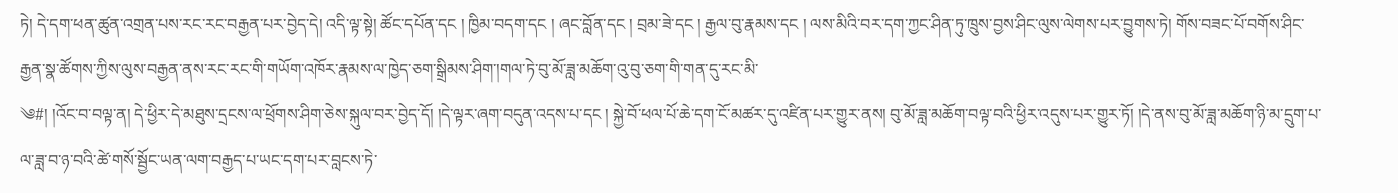ཏེ། དེ་དག་ཕན་ཚུན་འགྲན་པས་རང་རང་བརྒྱན་པར་བྱེད་དེ། འདི་ལྟ་སྟེ། ཚོང་དཔོན་དང ། ཁྱིམ་བདག་དང ། ཞང་བློན་དང ། བྲམ་ཟེ་དང ། རྒྱལ་བུ་རྣམས་དང ། ལས་མིའི་བར་དག་ཀྱང་ཤིན་ཏུ་ཁྲུས་བྱས་ཤིང་ལུས་ལེགས་པར་བྱུགས་ཏེ། གོས་བཟང་པོ་བགོས་ཤིང་རྒྱན་སྣ་ཚོགས་ཀྱིས་ལུས་བརྒྱན་ནས་རང་རང་གི་གཡོག་འཁོར་རྣམས་ལ་ཁྱེད་ཅག་སྒྲིམས་ཤིག་།གལ་ཏེ་བུ་མོ་ཟླ་མཆོག་འུ་བུ་ཅག་གི་གན་དུ་རང་མི་
༄#། །འོང་བ་བལྟ་ན། དེ་ཕྱིར་དེ་མཐུས་དྲངས་ལ་ཕྲོགས་ཤིག་ཅེས་སྐུལ་བར་བྱེད་དོ། །དེ་ལྟར་ཞག་བདུན་འདས་པ་དང ། སྐྱེ་བོ་ཕལ་པོ་ཆེ་དག་ངོ་མཚར་དུ་འཛིན་པར་གྱུར་ནས། བུ་མོ་ཟླ་མཆོག་བལྟ་བའི་ཕྱིར་འདུས་པར་གྱུར་ཏོ། །དེ་ནས་བུ་མོ་ཟླ་མཆོག་ཉི་མ་དྲུག་པ་ལ་ཟླ་བ་ཉ་བའི་ཚེ་གསོ་སྦྱོང་ཡན་ལག་བརྒྱད་པ་ཡང་དག་པར་བླངས་ཏེ་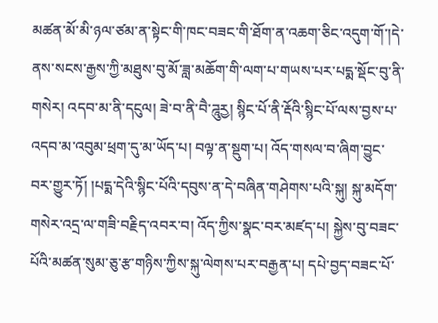མཚན་མོ་མི་ཉལ་ཙམ་ན་སྟེང་གི་ཁང་བཟང་གི་ཐོག་ན་འཆག་ཅིང་འདུག་གོ་།དེ་ནས་སངས་རྒྱས་ཀྱི་མཐུས་བུ་མོ་ཟླ་མཆོག་གི་ལག་པ་གཡས་པར་པདྨ་སྡོང་བུ་ནི་གསེར། འདབ་མ་ནི་དངུལ། ཟེ་བ་ནི་བཻ་ཌཱུརྱ། སྙིང་པོ་ནི་རྡོའི་སྙིང་པོ་ལས་བྱས་པ་འདབ་མ་འབུམ་ཕྲག་དུ་མ་ཡོད་པ། བལྟ་ན་སྡུག་པ། འོད་གསལ་བ་ཞིག་བྱུང་བར་གྱུར་ཏོ། །པདྨ་དེའི་སྙིང་པོའི་དབུས་ན་དེ་བཞིན་གཤེགས་པའི་སྐུ། སྐུ་མདོག་གསེར་འདྲ་ལ་གཟི་བརྗིད་འབར་བ། འོད་ཀྱིས་སྣང་བར་མཛད་པ། སྐྱེས་བུ་བཟང་པོའི་མཚན་སུམ་ཅུ་རྩ་གཉིས་ཀྱིས་སྐུ་ལེགས་པར་བརྒྱན་པ། དཔེ་བྱད་བཟང་པོ་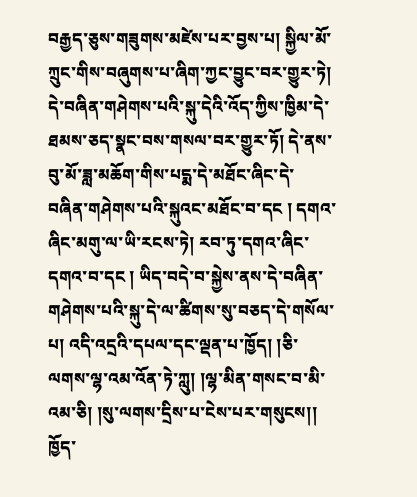བརྒྱད་ཅུས་གཟུགས་མཛེས་པར་བྱས་པ། སྐྱིལ་མོ་ཀྲུང་གིས་བཞུགས་པ་ཞིག་ཀྱང་བྱུང་བར་གྱུར་ཏེ། དེ་བཞིན་གཤེགས་པའི་སྐུ་དེའི་འོད་ཀྱིས་ཁྱིམ་དེ་ཐམས་ཅད་སྣང་བས་གསལ་བར་གྱུར་ཏོ། དེ་ནས་བུ་མོ་ཟླ་མཆོག་གིས་པདྨ་དེ་མཐོང་ཞིང་དེ་
བཞིན་གཤེགས་པའི་སྐུའང་མཐོང་བ་དང ། དགའ་ཞིང་མགུ་ལ་ཡི་རངས་ཏེ། རབ་ཏུ་དགའ་ཞིང་དགའ་བ་དང ། ཡིད་བདེ་བ་སྐྱེས་ནས་དེ་བཞིན་གཤེགས་པའི་སྐུ་དེ་ལ་ཚིགས་སུ་བཅད་དེ་གསོལ་པ། འདི་འདྲའི་དཔལ་དང་ལྡན་པ་ཁྱོད། །ཅི་ལགས་ལྷ་འམ་འོན་ཏེ་ཀླུ། །ལྷ་མིན་གསང་བ་མི་འམ་ཅི། །སུ་ལགས་དྲིས་པ་ངེས་པར་གསུངས།། ཁྱོད་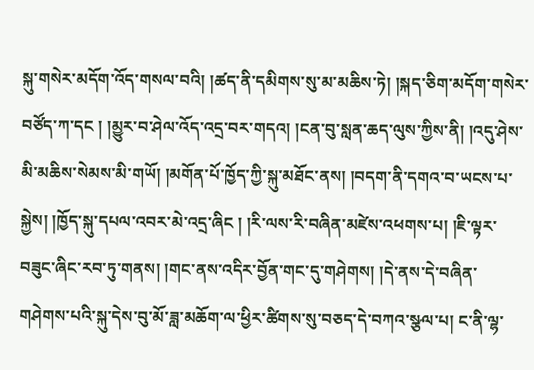སྐུ་གསེར་མདོག་འོད་གསལ་བའི། །ཚད་ནི་དམིགས་སུ་མ་མཆིས་ཏེ། །སྐད་ཅིག་མདོག་གསེར་བཙོད་ཀ་དང ། །མྱུར་བ་ཤེལ་འོད་འདྲ་བར་གདའ། །ངན་བུ་སླན་ཆད་ལུས་ཀྱིས་ནི། །འདུ་ཤེས་མི་མཆིས་སེམས་མི་གཡོ། །མགོན་པོ་ཁྱོད་ཀྱི་སྐུ་མཐོང་ནས། །བདག་ནི་དགའ་བ་ཡངས་པ་སྐྱེས། །ཁྱོད་སྐུ་དཔལ་འབར་མེ་འདྲ་ཞིང ། །རི་ལས་རི་བཞིན་མཛེས་འཕགས་པ། །ཇི་ལྟར་བཟུང་ཞིང་རབ་ཏུ་གནས། །གང་ནས་འདིར་བྱོན་གང་དུ་གཤེགས། །དེ་ནས་དེ་བཞིན་གཤེགས་པའི་སྐུ་དེས་བུ་མོ་ཟླ་མཆོག་ལ་ཕྱིར་ཚིགས་སུ་བཅད་དེ་བཀའ་སྩལ་པ། ང་ནི་ལྷ་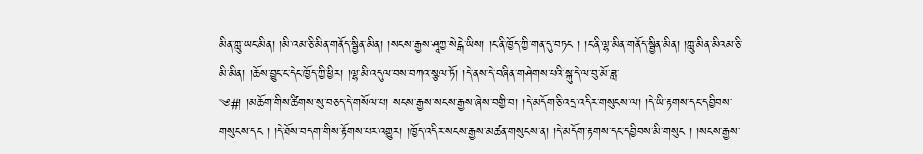མིན་ཀླུ་ཡང་མིན། །མི་འམ་ཅི་མིན་གནོད་སྦྱིན་མིན། །སངས་རྒྱས་ཤཱཀྱ་སེངྒེ་ཡིས། །ང་ནི་ཁྱོད་ཀྱི་གན་དུ་བཏང ། །ང་ནི་ལྷ་མིན་གནོད་སྦྱིན་མིན། །ཀླུ་མིན་མིའམ་ཅི་མི་མིན། །ཆོས་བྱུང་ང་དེང་ཁྱོད་ཀྱི་ཕྱིར། །ལྷ་མི་འདུལ་བས་བཀའ་སྩལ་ཏོ། །དེ་ནས་དེ་བཞིན་གཤེགས་པའི་སྐུ་དེ་ལ་བུ་མོ་ཟླ་
༄#། །མཆོག་གིས་ཚིགས་སུ་བཅད་དེ་གསོལ་པ། སངས་རྒྱས་སངས་རྒྱས་ཞེས་བགྱི་བ། །དེ་མདོག་ཅི་འདྲ་འདིར་གསུངས་ལ། །དེ་ཡི་རྟགས་དང་དབྱིབས་གསུངས་དང ། །དེ་ཐོས་བདག་གིས་རྟོགས་པར་འགྱུར། །ཁྱོད་འདིར་སངས་རྒྱས་མཚན་གསུངས་ན། །དེ་མདོག་རྟགས་དང་དབྱིབས་མི་གསུང ། །སངས་རྒྱས་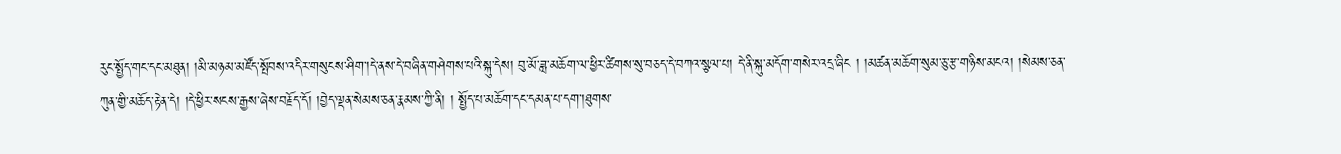རུང་སྤྱོད་གང་དང་མཐུན། །མི་མཉམ་མཛོད་སྤོབས་འདིར་གསུངས་ཤིག་།དེ་ནས་དེ་བཞིན་གཤེགས་པའི་སྐུ་དེས། བུ་མོ་ཟླ་མཆོག་ལ་ཕྱིར་ཚིགས་སུ་བཅད་དེ་བཀའ་སྩལ་པ། དེ་ནི་སྐུ་མདོག་གསེར་འདྲ་ཞིང ། །མཚན་མཆོག་སུམ་ཅུ་རྩ་གཉིས་མངའ། །སེམས་ཅན་ཀུན་གྱི་མཆོད་རྟེན་དེ། །དེ་ཕྱིར་སངས་རྒྱས་ཞེས་བརྗོད་དོ། །བྱེད་ལྡན་སེམས་ཅན་རྣམས་ཀྱི་ནི། ། སྤྱོད་པ་མཆོག་དང་དམན་པ་དག་།ཐུགས་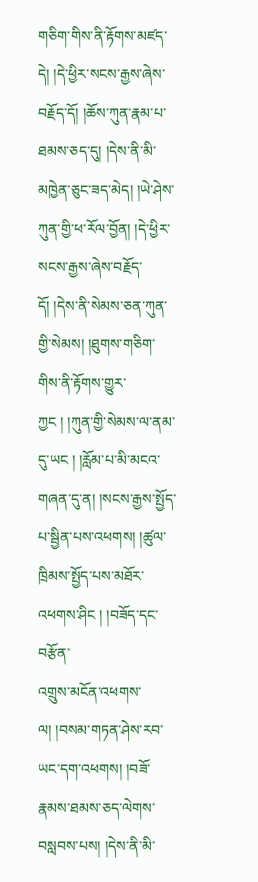གཅིག་གིས་ནི་རྟོགས་མཛད་དེ། །དེ་ཕྱིར་སངས་རྒྱས་ཞེས་བརྗོད་དོ། །ཆོས་ཀུན་རྣམ་པ་ཐམས་ཅད་དུ། །དེས་ནི་མི་མཁྱེན་ཅུང་ཟད་མེད། །ཡེ་ཤེས་ཀུན་གྱི་ཕ་རོལ་བྱོན། །དེ་ཕྱིར་སངས་རྒྱས་ཞེས་བརྗོད་དོ། །དེས་ནི་སེམས་ཅན་ཀུན་གྱི་སེམས། །ཐུགས་གཅིག་གིས་ནི་རྟོགས་གྱུར་ཀྱང ། །ཀུན་གྱི་སེམས་ལ་ནམ་དུ་ཡང ། །རློམ་པ་མི་མངའ་གཞན་དུ་ན། །སངས་རྒྱས་སྤྱོད་པ་སྦྱིན་པས་འཕགས། །ཚུལ་ཁྲིམས་སྤྱོད་པས་མཐོར་འཕགས་ཤིང ། །བཟོད་དང་བརྩོན་
འགྲུས་མངོན་འཕགས་ལ། །བསམ་གཏན་ཤེས་རབ་ཡང་དག་འཕགས། །བཟོ་རྣམས་ཐམས་ཅད་ལེགས་བསླབས་པས། །དེས་ནི་མི་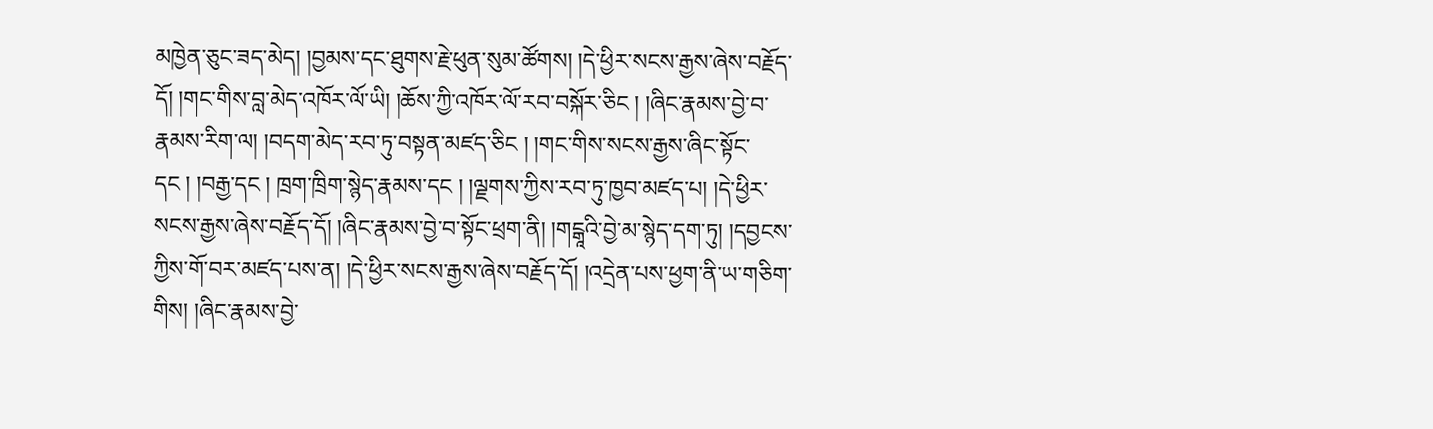མཁྱེན་ཅུང་ཟད་མེད། །བྱམས་དང་ཐུགས་རྗེ་ཕུན་སུམ་ཚོགས། །དེ་ཕྱིར་སངས་རྒྱས་ཞེས་བརྗོད་དོ། །གང་གིས་བླ་མེད་འཁོར་ལོ་ཡི། །ཆོས་ཀྱི་འཁོར་ལོ་རབ་བསྐོར་ཅིང ། །ཞིང་རྣམས་བྱེ་བ་རྣམས་རིག་ལ། །བདག་མེད་རབ་ཏུ་བསྟན་མཛད་ཅིང ། །གང་གིས་སངས་རྒྱས་ཞིང་སྟོང་དང ། །བརྒྱ་དང ། ཁྲག་ཁྲིག་སྙེད་རྣམས་དང ། །ལྗགས་ཀྱིས་རབ་ཏུ་ཁྱབ་མཛད་པ། །དེ་ཕྱིར་སངས་རྒྱས་ཞེས་བརྗོད་དོ། །ཞིང་རྣམས་བྱེ་བ་སྟོང་ཕྲག་ནི། །གངྒཱའི་བྱེ་མ་སྙེད་དག་ཏུ། །དབྱངས་ཀྱིས་གོ་བར་མཛད་པས་ན། །དེ་ཕྱིར་སངས་རྒྱས་ཞེས་བརྗོད་དོ། །འདྲེན་པས་ཕྱག་ནི་ཡ་གཅིག་གིས། །ཞིང་རྣམས་བྱེ་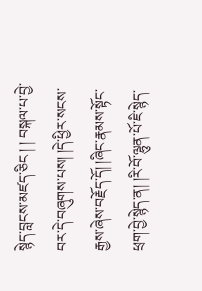སྙེད་བླངས་མཛད་ཅིང ། ། བསྐལ་པ་བྱེ་བར་དེ་བཞུགས་པས། །དེ་ཕྱིར་སངས་རྒྱས་ཞེས་བརྗོད་དོ། །ཞིང་རྣམས་སྟོང་ཕྲག་བྱེ་སྙེད་ན། །རི་བོ་ལྷུན་པོ་ཇི་སྙེད་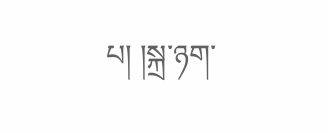པ། །སྐྲ་ཉག་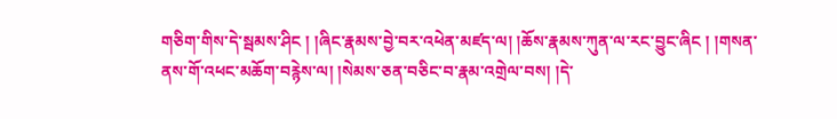གཅིག་གིས་དེ་སྦམས་ཤིང ། །ཞིང་རྣམས་བྱེ་བར་འཕེན་མཛད་ལ། །ཆོས་རྣམས་ཀུན་ལ་རང་བྱུང་ཞིང ། །གསན་ནས་གོ་འཕང་མཆོག་བརྙེས་ལ། །སེམས་ཅན་བཅིང་བ་རྣམ་འགྲེལ་བས། །དེ་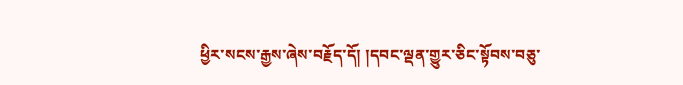ཕྱིར་སངས་རྒྱས་ཞེས་བརྗོད་དོ། །དབང་ལྡན་གྱུར་ཅིང་སྟོབས་བཅུ་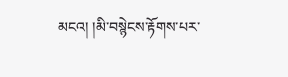མངའ། །མི་བསྙེངས་རྟོགས་པར་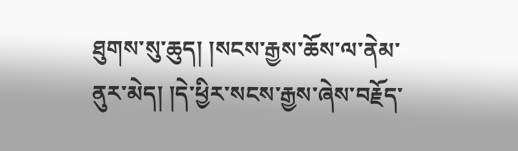ཐུགས་སུ་ཆུད། །སངས་རྒྱས་ཆོས་ལ་ནེམ་ནུར་མེད། །དེ་ཕྱིར་སངས་རྒྱས་ཞེས་བརྗོད་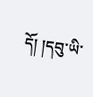དོ། །དབུ་ཡི་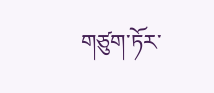གཙུག་ཏོར་